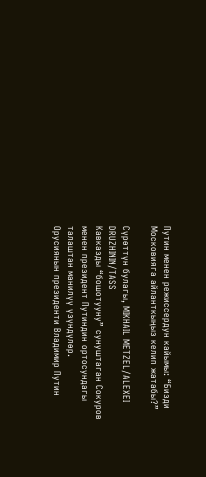Путин менен режиссердун кайымы: “Бизди Московияга айланткыңыз келип жатабы?”

Сүрөттүн булагы, MIKHAIL METZEL/ALEXEI DRUZHININ/TASS
Кавказды “бошотууну” сунуштаган Сокуров менен президент Путиндин ортосундагы талаштан манилүү үзүндүлөр.
Орусиянын президенти Владимир Путин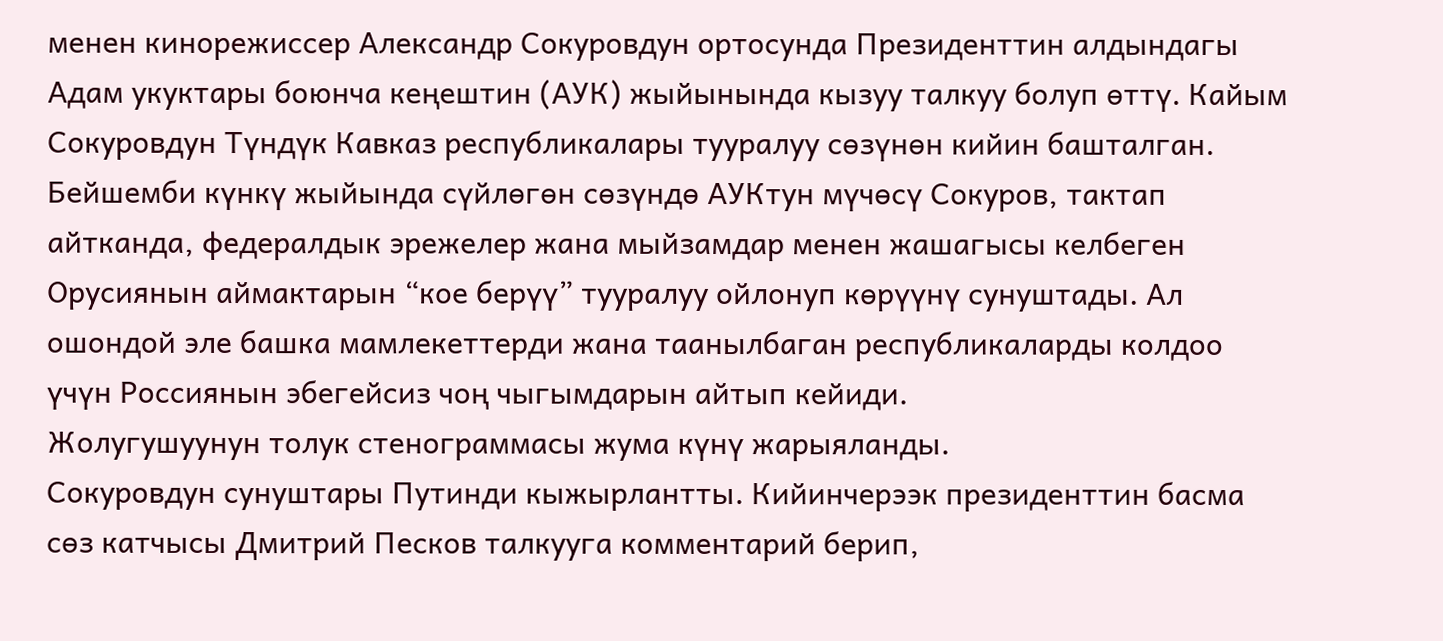менен кинорежиссер Александр Сокуровдун ортосунда Президенттин алдындагы Адам укуктары боюнча кеңештин (АУК) жыйынында кызуу талкуу болуп өттү. Кайым Сокуровдун Түндүк Кавказ республикалары тууралуу сөзүнөн кийин башталган.
Бейшемби күнкү жыйында сүйлөгөн сөзүндө АУКтун мүчөсү Сокуров, тактап айтканда, федералдык эрежелер жана мыйзамдар менен жашагысы келбеген Орусиянын аймактарын “кое берүү” тууралуу ойлонуп көрүүнү сунуштады. Ал ошондой эле башка мамлекеттерди жана таанылбаган республикаларды колдоо үчүн Россиянын эбегейсиз чоң чыгымдарын айтып кейиди.
Жолугушуунун толук стенограммасы жума күнү жарыяланды.
Сокуровдун сунуштары Путинди кыжырлантты. Кийинчерээк президенттин басма сөз катчысы Дмитрий Песков талкууга комментарий берип,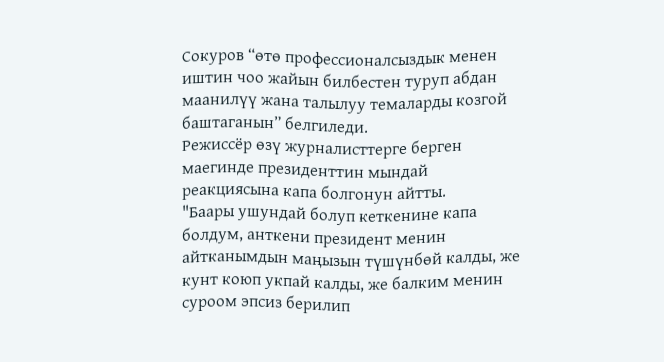Сокуров “өтө профессионалсыздык менен иштин чоо жайын билбестен туруп абдан маанилүү жана талылуу темаларды козгой баштаганын” белгиледи.
Режиссёр өзү журналисттерге берген маегинде президенттин мындай реакциясына капа болгонун айтты.
"Баары ушундай болуп кеткенине капа болдум, анткени президент менин айтканымдын маңызын түшүнбөй калды, же кунт коюп укпай калды, же балким менин суроом эпсиз берилип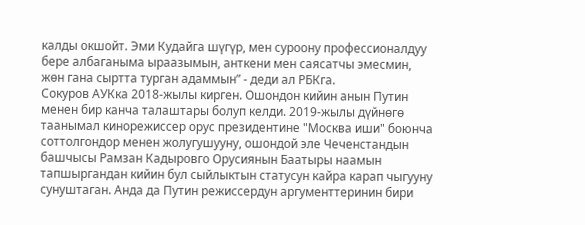калды окшойт. Эми Кудайга шүгүр, мен суроону профессионалдуу бере албаганыма ыраазымын, анткени мен саясатчы эмесмин, жөн гана сыртта турган адаммын” - деди ал РБКга.
Сокуров АУКка 2018-жылы кирген. Ошондон кийин анын Путин менен бир канча талаштары болуп келди. 2019-жылы дүйнөгө таанымал кинорежиссер орус президентине "Москва иши" боюнча соттолгондор менен жолугушууну, ошондой эле Чеченстандын башчысы Рамзан Кадыровго Орусиянын Баатыры наамын тапшыргандан кийин бул сыйлыктын статусун кайра карап чыгууну сунуштаган. Анда да Путин режиссердун аргументтеринин бири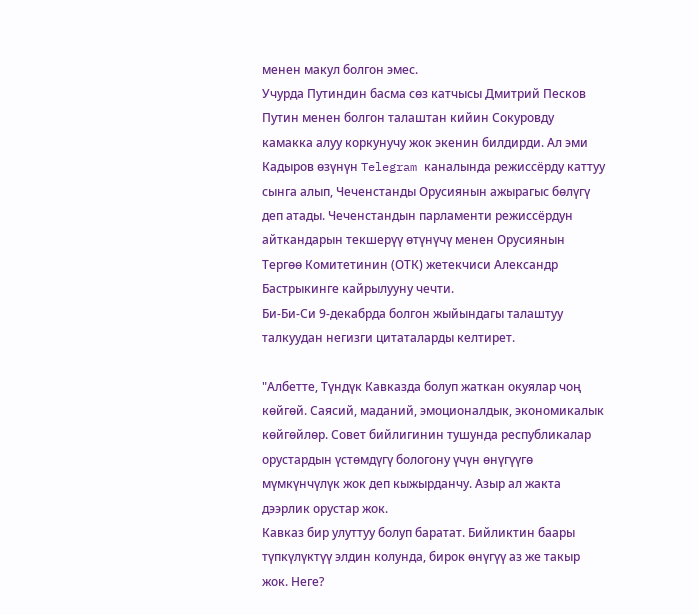менен макул болгон эмес.
Учурда Путиндин басма сөз катчысы Дмитрий Песков Путин менен болгон талаштан кийин Сокуровду камакка алуу коркунучу жок экенин билдирди. Ал эми Кадыров өзүнүн Telegram каналында режиссёрду каттуу сынга алып, Чеченстанды Орусиянын ажырагыс бөлүгү деп атады. Чеченстандын парламенти режиссёрдун айткандарын текшерүү өтүнүчү менен Орусиянын Тергөө Комитетинин (ОТК) жетекчиси Александр Бастрыкинге кайрылууну чечти.
Би-Би-Си 9-декабрда болгон жыйындагы талаштуу талкуудан негизги цитаталарды келтирет.

"Албетте, Түндүк Кавказда болуп жаткан окуялар чоң көйгөй. Саясий, маданий, эмоционалдык, экономикалык көйгөйлөр. Совет бийлигинин тушунда республикалар орустардын үстөмдүгү бологону үчүн өнүгүүгө мүмкүнчүлүк жок деп кыжырданчу. Азыр ал жакта дээрлик орустар жок.
Кавказ бир улуттуу болуп баратат. Бийликтин баары түпкүлүктүү элдин колунда, бирок өнүгүү аз же такыр жок. Неге?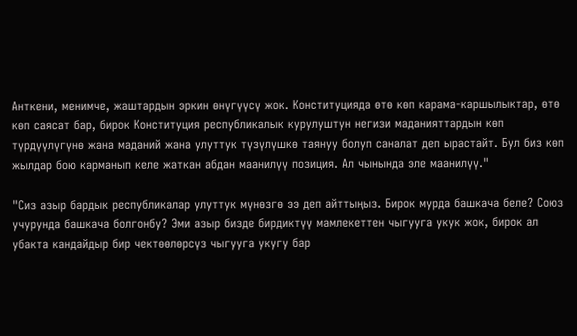Анткени, менимче, жаштардын эркин өнүгүүсү жок. Конституцияда өтө көп карама-каршылыктар, өтө көп саясат бар, бирок Конституция республикалык курулуштун негизи маданияттардын көп түрдүүлүгүнө жана маданий жана улуттук түзүлүшкө таянуу болуп саналат деп ырастайт. Бул биз көп жылдар бою карманып келе жаткан абдан маанилүү позиция. Ал чынында эле маанилүү."

"Сиз азыр бардык республикалар улуттук мүнөзгө ээ деп айттыңыз. Бирок мурда башкача беле? Союз учурунда башкача болгонбу? Эми азыр бизде бирдиктүү мамлекеттен чыгууга укук жок, бирок ал убакта кандайдыр бир чектөөлөрсүз чыгууга укугу бар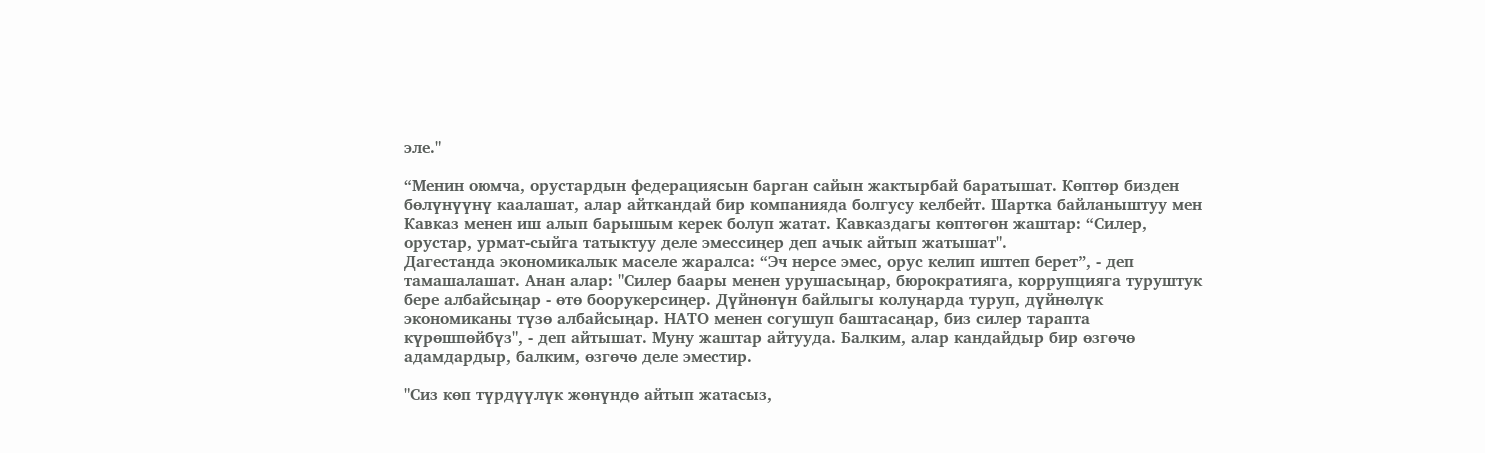эле."

“Менин оюмча, орустардын федерациясын барган сайын жактырбай баратышат. Көптөр бизден бөлүнүүнү каалашат, алар айткандай бир компанияда болгусу келбейт. Шартка байланыштуу мен Кавказ менен иш алып барышым керек болуп жатат. Кавказдагы көптөгөн жаштар: “Силер, орустар, урмат-сыйга татыктуу деле эмессиңер деп ачык айтып жатышат".
Дагестанда экономикалык маселе жаралса: “Эч нерсе эмес, орус келип иштеп берет”, - деп тамашалашат. Анан алар: "Силер баары менен урушасыңар, бюрократияга, коррупцияга туруштук бере албайсыңар - өтө боорукерсиңер. Дүйнөнүн байлыгы колуңарда туруп, дүйнөлүк экономиканы түзө албайсыңар. НАТО менен согушуп баштасаңар, биз силер тарапта күрөшпөйбүз", - деп айтышат. Муну жаштар айтууда. Балким, алар кандайдыр бир өзгөчө адамдардыр, балким, өзгөчө деле эместир.

"Сиз көп түрдүүлүк жөнүндө айтып жатасыз,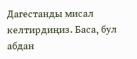Дагестанды мисал келтирдиңиз. Баса, бул абдан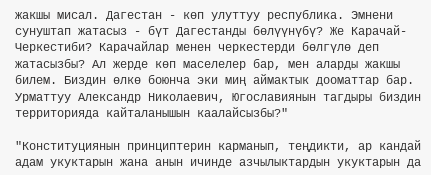жакшы мисал. Дагестан - көп улуттуу республика. Эмнени сунуштап жатасыз - бүт Дагестанды бөлүүнүбү? Же Карачай-Черкестиби? Карачайлар менен черкестерди бөлгүлө деп жатасызбы? Ал жерде көп маселелер бар, мен аларды жакшы билем. Биздин өлкө боюнча эки миң аймактык дооматтар бар. Урматтуу Александр Николаевич, Югославиянын тагдыры биздин территорияда кайталанышын каалайсызбы?"

"Конституциянын принциптерин карманып, теңдикти, ар кандай адам укуктарын жана анын ичинде азчылыктардын укуктарын да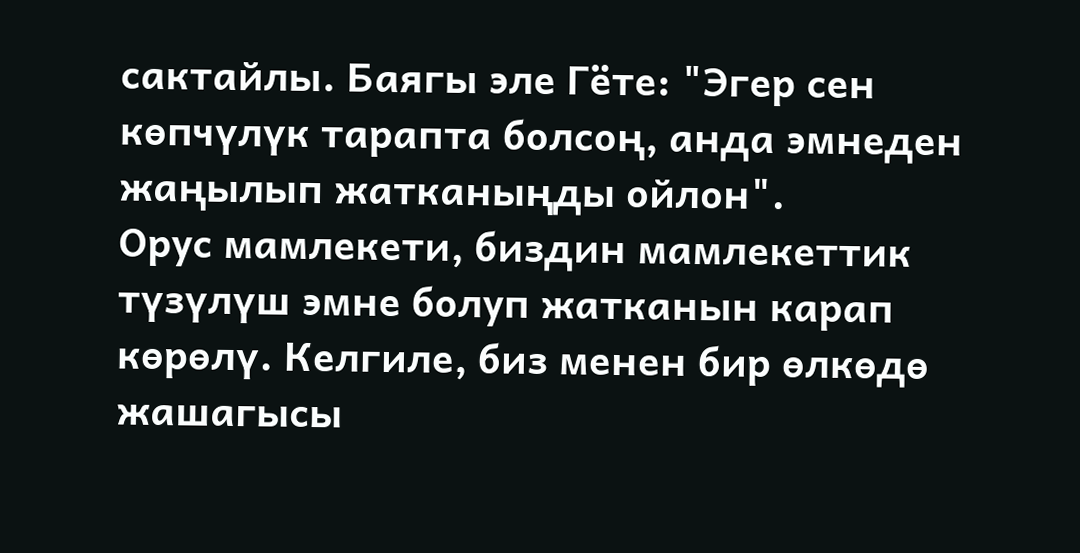сактайлы. Баягы эле Гёте: "Эгер сен көпчүлүк тарапта болсоң, анда эмнеден жаңылып жатканыңды ойлон".
Орус мамлекети, биздин мамлекеттик түзүлүш эмне болуп жатканын карап көрөлү. Келгиле, биз менен бир өлкөдө жашагысы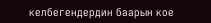келбегендердин баарын кое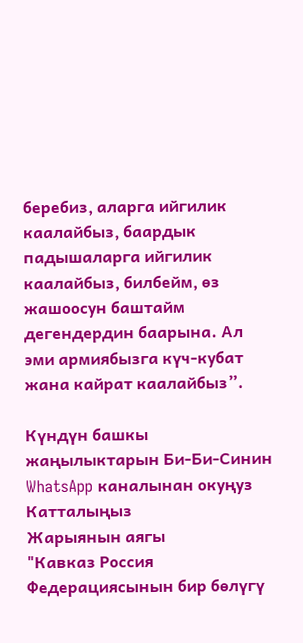беребиз, аларга ийгилик каалайбыз, баардык падышаларга ийгилик каалайбыз, билбейм, өз жашоосун баштайм дегендердин баарына. Ал эми армиябызга күч-кубат жана кайрат каалайбыз”.

Күндүн башкы жаңылыктарын Би-Би-Синин WhatsApp каналынан окуңуз
Катталыңыз
Жарыянын аягы
"Кавказ Россия Федерациясынын бир бөлүгү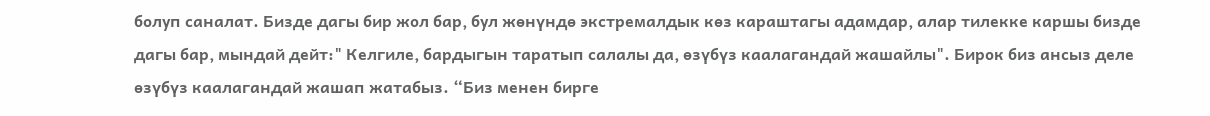болуп саналат. Бизде дагы бир жол бар, бул жөнүндө экстремалдык көз караштагы адамдар, алар тилекке каршы бизде дагы бар, мындай дейт:" Келгиле, бардыгын таратып салалы да, өзүбүз каалагандай жашайлы". Бирок биз ансыз деле өзүбүз каалагандай жашап жатабыз. “Биз менен бирге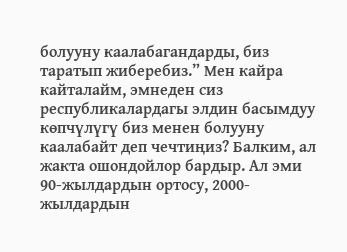болууну каалабагандарды, биз таратып жиберебиз.” Мен кайра кайталайм, эмнеден сиз республикалардагы элдин басымдуу көпчүлүгү биз менен болууну каалабайт деп чечтиңиз? Балким, ал жакта ошондойлор бардыр. Ал эми 90-жылдардын ортосу, 2000-жылдардын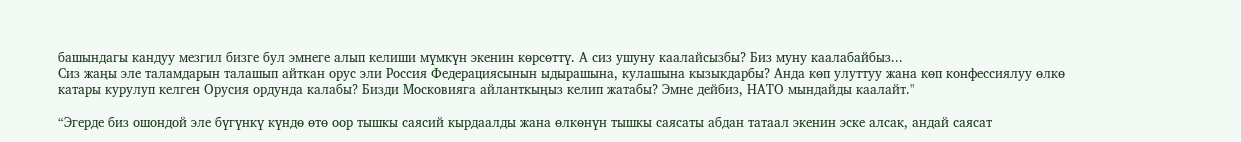башындагы кандуу мезгил бизге бул эмнеге алып келиши мүмкүн экенин көрсөттү. А сиз ушуну каалайсызбы? Биз муну каалабайбыз...
Сиз жаңы эле таламдарын талашып айткан орус эли Россия Федерациясынын ыдырашына, кулашына кызыкдарбы? Анда көп улуттуу жана көп конфессиялуу өлкө катары курулуп келген Орусия ордунда калабы? Бизди Московияга айланткыңыз келип жатабы? Эмне дейбиз, НАТО мындайды каалайт."

“Эгерде биз ошондой эле бүгүнкү күндө өтө оор тышкы саясий кырдаалды жана өлкөнүн тышкы саясаты абдан татаал экенин эске алсак, андай саясат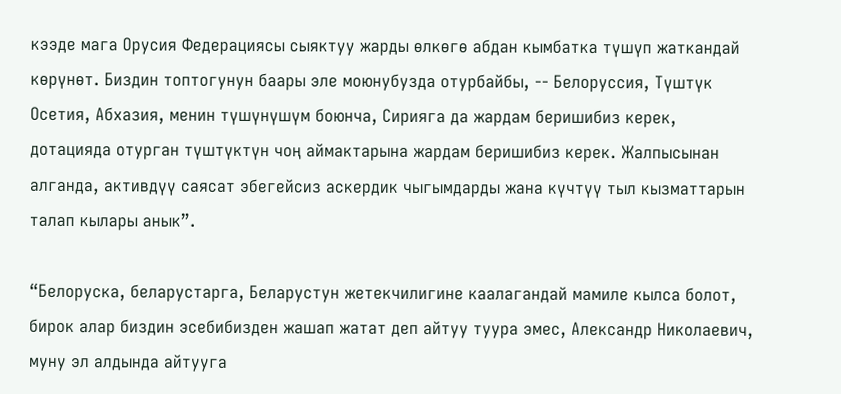кээде мага Орусия Федерациясы сыяктуу жарды өлкөгө абдан кымбатка түшүп жаткандай көрүнөт. Биздин топтогунун баары эле моюнубузда отурбайбы, -- Белоруссия, Түштүк Осетия, Абхазия, менин түшүнүшүм боюнча, Сирияга да жардам беришибиз керек, дотацияда отурган түштүктүн чоң аймактарына жардам беришибиз керек. Жалпысынан алганда, активдүү саясат эбегейсиз аскердик чыгымдарды жана күчтүү тыл кызматтарын талап кылары анык”.

“Белоруска, беларустарга, Беларустун жетекчилигине каалагандай мамиле кылса болот, бирок алар биздин эсебибизден жашап жатат деп айтуу туура эмес, Александр Николаевич, муну эл алдында айтууга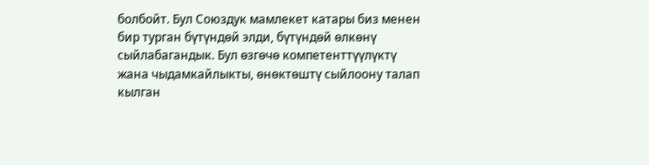болбойт. Бул Союздук мамлекет катары биз менен бир турган бүтүндөй элди, бүтүндөй өлкөнү сыйлабагандык. Бул өзгөчө компетенттүүлүктү жана чыдамкайлыкты, өнөктөштү сыйлоону талап кылган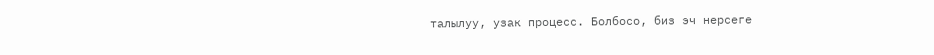талылуу, узак процесс. Болбосо, биз эч нерсеге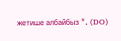жетише албайбыз ". (DO)